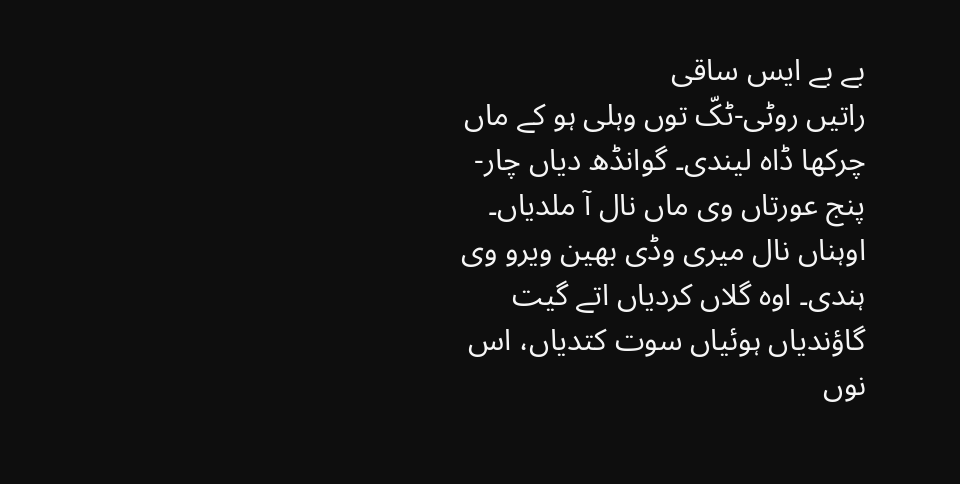بے بے ایس ساقی
راتیں روٹی-ٹکّ توں وہلی ہو کے ماں چرکھا ڈاہ لیندی۔ گوانڈھ دیاں چار-پنج عورتاں وی ماں نال آ ملدیاں۔ اوہناں نال میری وڈی بھین ویرو وی ہندی۔ اوہ گلاں کردیاں اتے گیت گاؤندیاں ہوئیاں سوت کتدیاں، اس نوں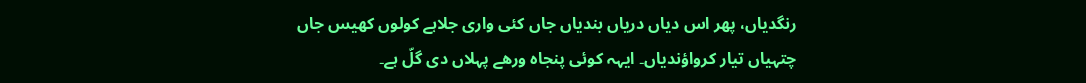رنگدیاں، پھر اس دیاں دریاں بندیاں جاں کئی واری جلاہے کولوں کھیس جاں چتہیاں تیار کرواؤندیاں۔ ایہہ کوئی پنجاہ ورھے پہلاں دی گلّ ہے۔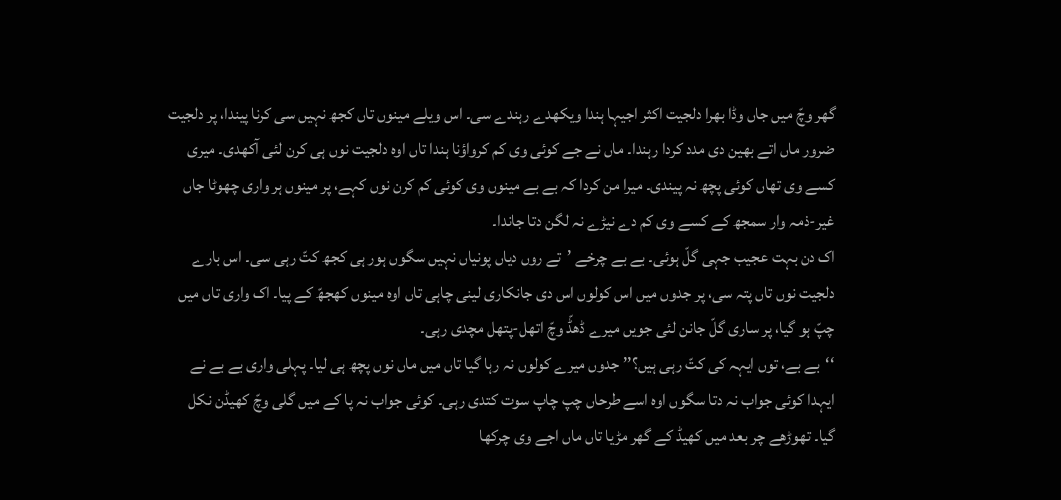گھر وچّ میں جاں وڈا بھرا دلجیت اکثر اجیہا ہندا ویکھدے رہندے سی۔ اس ویلے مینوں تاں کجھ نہیں سی کرنا پیندا، پر دلجیت ضرور ماں اتے بھین دی مدد کردا رہندا۔ ماں نے جے کوئی وی کم کرواؤنا ہندا تاں اوہ دلجیت نوں ہی کرن لئی آکھدی۔ میری کسے وی تھاں کوئی پچھ نہ پیندی۔ میرا من کردا کہ بے بے مینوں وی کوئی کم کرن نوں کہے، پر مینوں ہر واری چھوٹا جاں غیر-ذمہ وار سمجھ کے کسے وی کم دے نیڑے نہ لگن دتا جاندا۔
اک دن بہت عجیب جہی گلّ ہوئی۔ بے بے چرخے ’تے روں دیاں پونیاں نہیں سگوں ہور ہی کجھ کتّ رہی سی۔ اس بارے دلجیت نوں تاں پتہ سی، پر جدوں میں اس کولوں اس دی جانکاری لینی چاہی تاں اوہ مینوں کھجھّ کے پیا۔ اک واری تاں میں چپّ ہو گیا، پر ساری گلّ جانن لئی جویں میرے ڈھڈّ وچّ اتھل-پتھل مچدی رہی۔
‘‘بے بے، توں ایہہ کی کتّ رہی ہیں؟’’ جدوں میرے کولوں نہ رہا گیا تاں میں ماں نوں پچھ ہی لیا۔ پہلی واری بے بے نے ایہدا کوئی جواب نہ دتا سگوں اوہ اسے طرحاں چپ چاپ سوت کتدی رہی۔ کوئی جواب نہ پا کے میں گلی وچّ کھیڈن نکل گیا۔ تھوڑھے چر بعد میں کھیڈ کے گھر مڑیا تاں ماں اجے وی چرکھا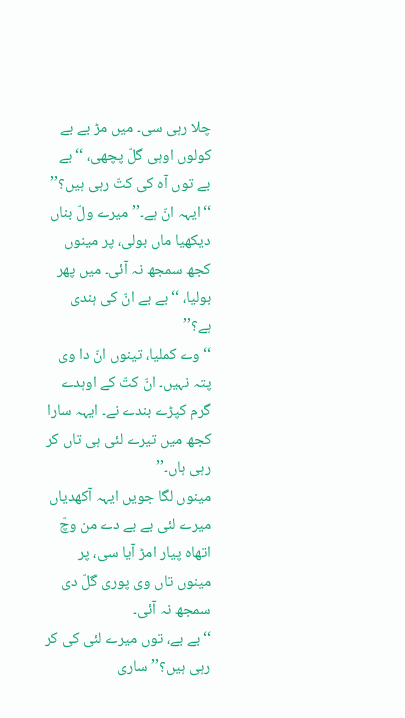چلا رہی سی۔ میں مڑ بے بے کولوں اوہی گلّ پچھی، ‘‘بے بے توں آہ کی کتّ رہی ہیں؟’’
‘‘ایہہ انّ ہے۔’’ میرے ولّ بناں دیکھیا ماں بولی، پر مینوں کجھ سمجھ نہ آئی۔ میں پھر بولیا، ‘‘بے بے انّ کی ہندی ہے؟’’
‘‘وے کملیا، تینوں انّ دا وی پتہ نہیں۔ انّ کتّ کے اوہدے گرم کپڑے بندے نے۔ ایہہ سارا کجھ میں تیرے لئی ہی تاں کر رہی ہاں۔’’
مینوں لگا جویں ایہہ آکھدیاں میرے لئی بے بے دے من وچّ اتھاہ پیار امڑ آیا سی، پر مینوں تاں وی پوری گلّ دی سمجھ نہ آئی۔
‘‘بے بے، توں میرے لئی کی کر رہی ہیں؟’’ ساری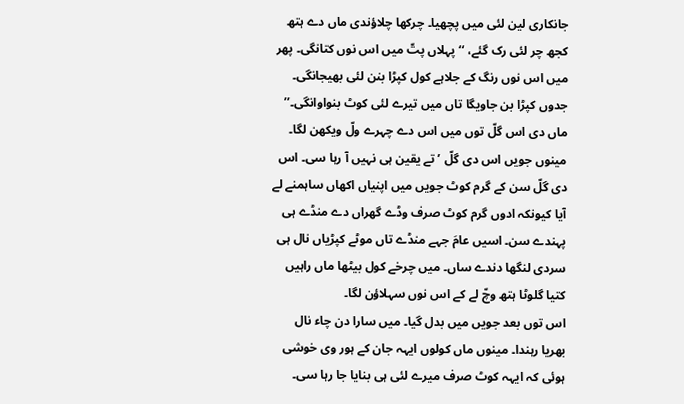جانکاری لین لئی میں پچھیا۔ چرکھا چلاؤندی ماں دے ہتھ کجھ چر لئی رک گئے، ‘‘پہلاں پتّ میں اس نوں کتانگی۔ پھر میں اس نوں رنگ کے جلاہے کول کپڑا بنن لئی بھیجانگی۔ جدوں کپڑا بن جاویگا تاں میں تیرے لئی کوٹ بنواوانگی۔’’
ماں دی اس گلّ توں میں اس دے چہرے ولّ ویکھن لگا۔ مینوں جویں اس دی گلّ ’تے یقین ہی نہیں آ رہا سی۔ اس دی گلّ سن کے گرم کوٹ جویں میں اپنیاں اکھاں ساہمنے لے آیا کیونکہ ادوں گرم کوٹ صرف وڈے گھراں دے منڈے ہی پہندے سن۔ اسیں عامَ جہے منڈے تاں موٹے کپڑیاں نال ہی سردی لنگھا دندے ساں۔ میں چرخے کول بیٹھا ماں راہیں کتیا گلوٹا ہتھ وچّ لے کے اس نوں سہلاؤن لگا۔
اس توں بعد جویں میں بدل گیا۔ میں سارا دن چاء نال بھریا رہندا۔ مینوں ماں کولوں ایہہ جان کے ہور وی خوشی ہوئی کہ ایہہ کوٹ صرف میرے لئی ہی بنایا جا رہا سی۔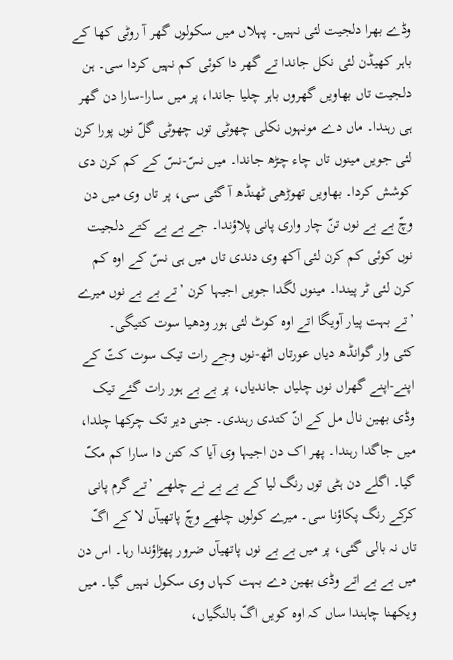وڈے بھرا دلجیت لئی نہیں۔ پہلاں میں سکولوں گھر آ روٹی کھا کے باہر کھیڈن لئی نکل جاندا تے گھر دا کوئی کم نہیں کردا سی۔ ہن دلجیت تاں بھاویں گھروں باہر چلیا جاندا، پر میں سارا-سارا دن گھر ہی رہندا۔ ماں دے مونہوں نکلی چھوٹی توں چھوٹی گلّ نوں پورا کرن لئی جویں مینوں تاں چاء چڑھ جاندا۔ میں نسّ-نسّ کے کم کرن دی کوشش کردا۔ بھاویں تھوڑھی ٹھنڈھ آ گئی سی، پر تاں وی میں دن وچّ بے بے نوں تنّ چار واری پانی پلاؤندا۔ جے بے بے کتے دلجیت نوں کوئی کم کرن لئی آکھ وی دندی تاں میں ہی نسّ کے اوہ کم کرن لئی ٹر پیندا۔ مینوں لگدا جویں اجیہا کرن ’تے بے بے نوں میرے ’تے بہت پیار آویگا اتے اوہ کوٹ لئی ہور ودھیا سوت کتیگی۔
کئی وار گوانڈھ دیاں عورتاں اٹھ-نوں وجے رات تیک سوت کتّ کے اپنے-اپنے گھراں نوں چلیاں جاندیاں، پر بے بے ہور رات گئے تیک وڈی بھین نال مل کے انّ کتدی رہندی۔ جنی دیر تک چرکھا چلدا، میں جاگدا رہندا۔ پھر اک دن اجیہا وی آیا کہ کتن دا سارا کم مکّ گیا۔ اگلے دن ہٹی توں رنگ لیا کے بے بے نے چلھے ’تے گرم پانی کرکے رنگ پکاؤنا سی۔ میرے کولوں چلھے وچّ پاتھیآں لا کے اگّ تاں نہ بالی گئی، پر میں بے بے نوں پاتھیآں ضرور پھڑاؤندا رہا۔ اس دن میں بے بے اتے وڈی بھین دے بہت کہاں وی سکول نہیں گیا۔ میں ویکھنا چاہندا ساں کہ اوہ کویں اگّ بالنگیاں،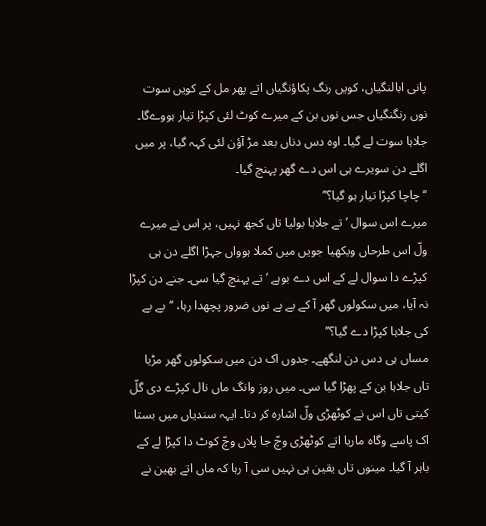پانی ابالنگیاں، کویں رنگ پکاؤنگیاں اتے پھر مل کے کویں سوت نوں رنگنگیاں جس نوں بن کے میرے کوٹ لئی کپڑا تیار ہووےگا۔
جلاہا سوت لے گیا۔ اوہ دس دناں بعد مڑ آؤن لئی کہہ گیا، پر میں اگلے دن سویرے ہی اس دے گھر پہنچ گیا۔
‘‘چاچا کپڑا تیار ہو گیا؟’’
میرے اس سوال ’تے جلاہا بولیا تاں کجھ نہیں، پر اس نے میرے ولّ اس طرحاں ویکھیا جویں میں کملا ہوواں جہڑا اگلے دن ہی کپڑے دا سوال لے کے اس دے بوہے ’تے پہنچ گیا سی۔ جنے دن کپڑا نہ آیا، میں سکولوں گھر آ کے بے بے نوں ضرور پچھدا رہا، ‘‘بے بے کی جلاہا کپڑا دے گیا؟’’
مساں ہی دس دن لنگھے۔ جدوں اک دن میں سکولوں گھر مڑیا تاں جلاہا بن کے پھڑا گیا سی۔ میں روز وانگ ماں نال کپڑے دی گلّ کیتی تاں اس نے کوٹھڑی ولّ اشارہ کر دتا۔ ایہہ سندیاں میں بستا اک پاسے وگاہ ماریا اتے کوٹھڑی وچّ جا پلاں وچّ کوٹ دا کپڑا لے کے باہر آ گیا۔ مینوں تاں یقین ہی نہیں سی آ رہا کہ ماں اتے بھین نے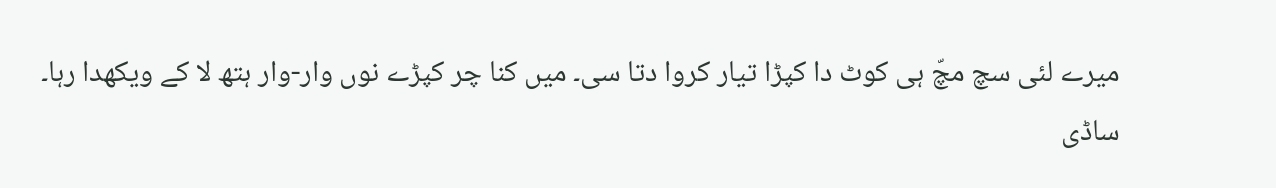میرے لئی سچ مچّ ہی کوٹ دا کپڑا تیار کروا دتا سی۔ میں کنا چر کپڑے نوں وار-وار ہتھ لا کے ویکھدا رہا۔
ساڈی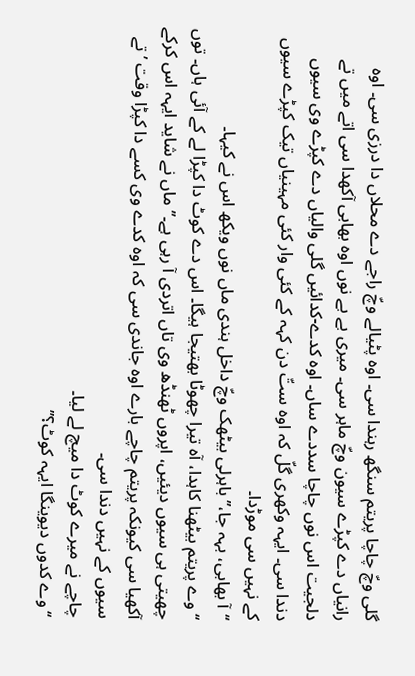گلی وچّ چاچا پریتم سنگھ رہندا سی۔ اوہ پٹیالے وچّ راجے دے محلاں دا درزی سی۔ اوہ رانیاں دے کپڑے سیون وچّ ماہر سی۔ میری بے بے نوں اوہ بھابی آکھدا سی اتے میں تے دلجیت اس نوں چاچا سددے ساں۔ اوہ کدے-کدائیں گلی والیاں دے کپڑے وی سیوں دندا سی۔ ایہہ وکھری گلّ کہ اوہ ستّ دن کہہ کے کئی وار کئی مہینیاں تیک کپڑے سیوں کے نہیں سی موڑدا۔
‘‘آ بھابی، بہہ جا،’’ باہرلی بیٹھک وچّ داخل ہندی ماں نوں ویکھ اس نے کیہا۔
‘‘وے پریتم بیٹھنا کاہدا، آہ تیرا چھوٹا بھتیجا ہیگا۔ اس دے کوٹ دا کپڑا لے کے آئی ہاں۔ توں چھیتی ہی سیوں دیئیں، اپروں ٹھنڈھ وی تاں اتردی آ رہی ہے۔’’ ماں نے شاید ایہہ اس کرکے آکھیا سی کیونکہ پریتم چاچے بارے اوہ جاندی سی کہ اوہ کدے وی کسے دا کپڑا وقت ’تے سیوں کے نہیں دندا سی۔
چاچے نے میرے کوٹ دا میچ لے لیا۔
‘‘وے کدوں دیوینگا ایہہ کوٹ؟’’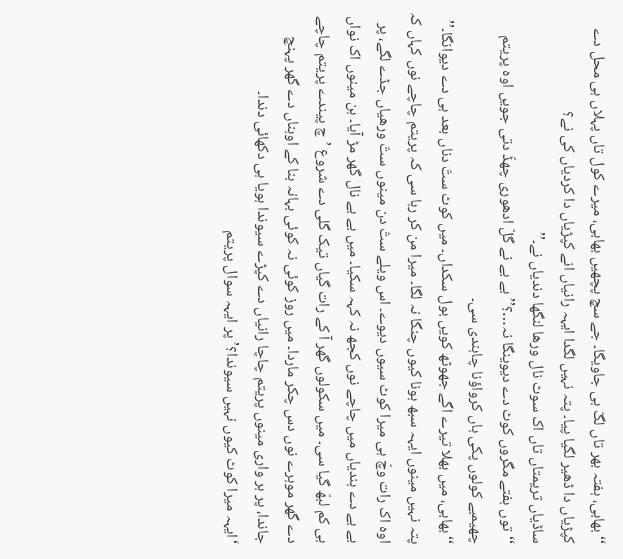‘‘بھابی، ہفتہ بھر تاں لگّ ہی جاویگا۔ جے سچ پچھیں بھابی، میرے کول تاں پہلاں ہی محل دے کپڑیاں دا ڈھیر لگیا پیا۔ پتہ نہیں لگدا ایہہ رانیاں انے کپڑیاں دا کردیاں کی نے؟
ساڈیاں تریمتاں تاں اک سوٹ نال ورھا لنگھا دندیاں نے۔’’
‘‘توں ہفتے مگروں کوٹ دے دیوینگا نہ…؟’’ بے بے نے گلّ ادھوری چھڈّ دتی جویں اوہ پریتم چھیمبے کولوں پکی ہاں کرواؤنا چاہندی سی۔
‘‘بھابی، میں بھلا تیرے اگے جھوٹھ کویں بول سکداں۔ میں کوٹ ستّ دناں بعد ہی دے دیوانگا۔’’
پتہ نہیں مینوں ایہہ سبھ ہونا کیوں چنگا نہ لگا۔ میرا من کر رہا سی کہ پریتم چاچے نوں کہاں کہ اوہ اک رات وچّ ہی میرا کوٹ سیوں دیوے۔ اس ویلے ستّ دن مینوں ستّ ورھیاں جڈے لگے، پر بے بے دے ہندیاں میں چاچے نوں کجھ نہ کہہ سکیا۔ میں بے بے نال گھر مڑ آیا۔ ہن مینوں اک نواں ہی کم لبھّ گیا سی۔ میں سکولوں گھر آ کے رات گیاں تیک گلی دے شروع ’چ پیندے پریتم چاچے دے گھر موہرے نوں دس چکر ماردا۔ میں روز کوئی نہ کوئی بہانہ بنا کے اوہناں دے گھر پہنچ جاندا، پر ہر واری مینوں پریتم چاچا رانیاں دے کپڑے سیوندا ہویا ہی دکھائی دندا۔
‘ایہہ میرا کوٹ کیوں نہیں سیوندا؟’ پر ایہہ سوال پریتم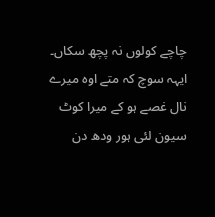چاچے کولوں نہ پچھ سکاں۔ ایہہ سوچ کہ متے اوہ میرے نال غصے ہو کے میرا کوٹ سیون لئی ہور ودھ دن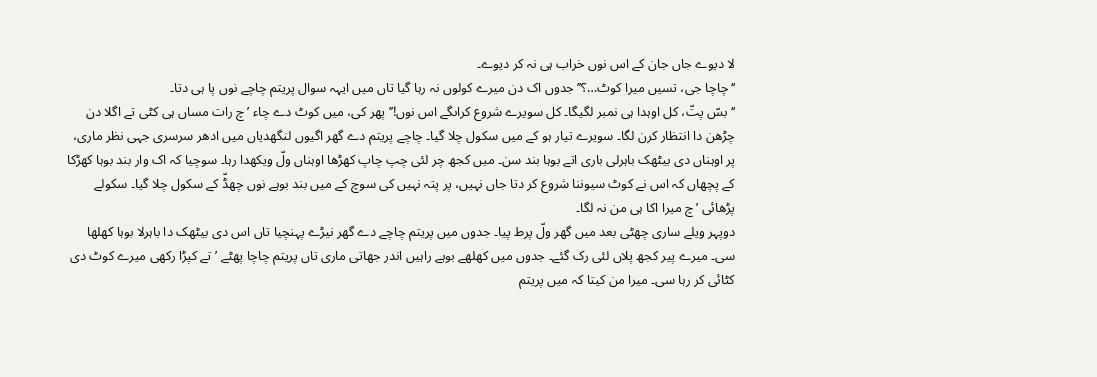لا دیوے جاں جان کے اس نوں خراب ہی نہ کر دیوے۔
‘‘چاچا جی، تسیں میرا کوٹ…؟’’ جدوں اک دن میرے کولوں نہ رہا گیا تاں میں ایہہ سوال پریتم چاچے نوں پا ہی دتا۔
‘‘بسّ پتّ، کل اوہدا ہی نمبر لگیگا۔ کل سویرے شروع کراںگے اس نوں!’’ پھر کی، میں کوٹ دے چاء ’چ رات مساں ہی کٹی تے اگلا دن چڑھن دا انتظار کرن لگا۔ سویرے تیار ہو کے میں سکول چلا گیا۔ چاچے پریتم دے گھر اگیوں لنگھدیاں میں ادھر سرسری جہی نظر ماری، پر اوہناں دی بیٹھک باہرلی باری اتے بوہا بند سن۔ میں کجھ چر لئی چپ چاپ کھڑھا اوہناں ولّ ویکھدا رہا۔ سوچیا کہ اک وار بند بوہا کھڑکا کے پچھاں کہ اس نے کوٹ سیوننا شروع کر دتا جاں نہیں، پر پتہ نہیں کی سوچ کے میں بند بوہے نوں چھڈّ کے سکول چلا گیا۔ سکولے پڑھائی ’چ میرا اکا ہی من نہ لگا۔
دوپہر ویلے ساری چھٹی بعد میں گھر ولّ پرط پیا۔ جدوں میں پریتم چاچے دے گھر نیڑے پہنچیا تاں اس دی بیٹھک دا باہرلا بوہا کھلھا سی۔ میرے پیر کجھ پلاں لئی رک گئے۔ جدوں میں کھلھے بوہے راہیں اندر جھاتی ماری تاں پریتم چاچا پھٹے ’تے کپڑا رکھی میرے کوٹ دی کٹائی کر رہا سی۔ میرا من کیتا کہ میں پریتم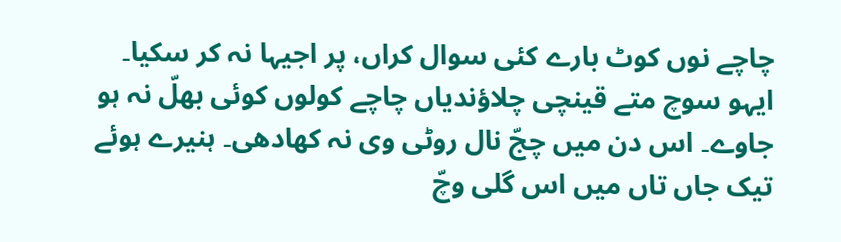چاچے نوں کوٹ بارے کئی سوال کراں، پر اجیہا نہ کر سکیا۔ ایہو سوچ متے قینچی چلاؤندیاں چاچے کولوں کوئی بھلّ نہ ہو جاوے۔ اس دن میں چجّ نال روٹی وی نہ کھادھی۔ ہنیرے ہوئے تیک جاں تاں میں اس گلی وچّ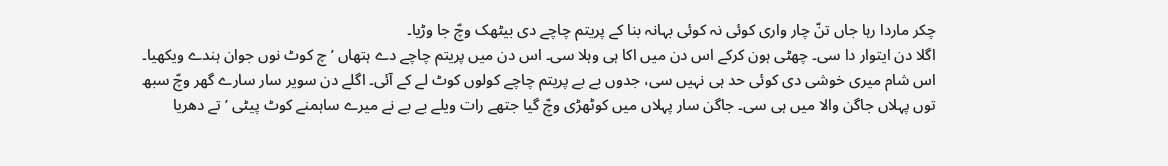چکر ماردا رہا جاں تنّ چار واری کوئی نہ کوئی بہانہ بنا کے پریتم چاچے دی بیٹھک وچّ جا وڑیا۔
اگلا دن ایتوار دا سی۔ چھٹی ہون کرکے اس دن میں اکا ہی وہلا سی۔ اس دن میں پریتم چاچے دے ہتھاں ’چ کوٹ نوں جوان ہندے ویکھیا۔ اس شام میری خوشی دی کوئی حد ہی نہیں سی، جدوں بے بے پریتم چاچے کولوں کوٹ لے کے آئی۔ اگلے دن سویر سار سارے گھر وچّ سبھ توں پہلاں جاگن والا میں ہی سی۔ جاگن سار پہلاں میں کوٹھڑی وچّ گیا جتھے رات ویلے بے بے نے میرے ساہمنے کوٹ پیٹی ’تے دھریا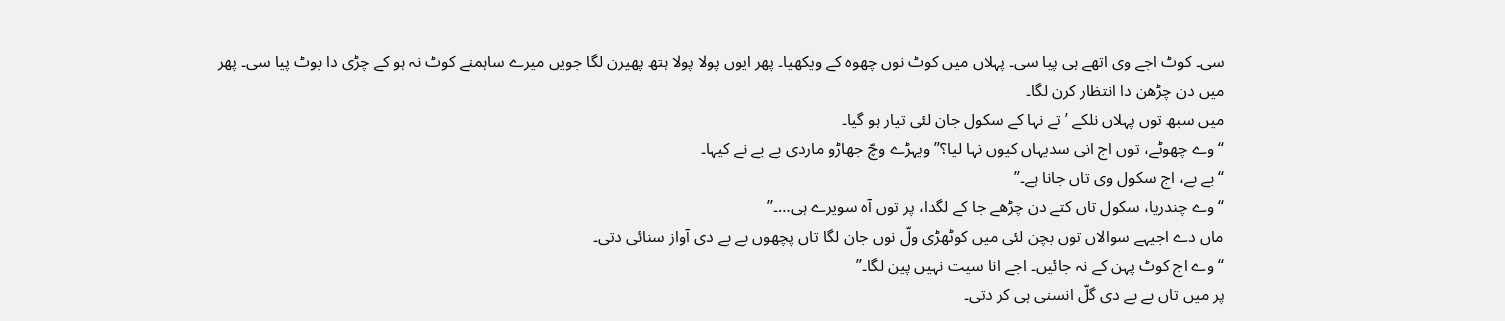سی۔ کوٹ اجے وی اتھے ہی پیا سی۔ پہلاں میں کوٹ نوں چھوہ کے ویکھیا۔ پھر ایوں پولا پولا ہتھ پھیرن لگا جویں میرے ساہمنے کوٹ نہ ہو کے چڑی دا بوٹ پیا سی۔ پھر میں دن چڑھن دا انتظار کرن لگا۔
میں سبھ توں پہلاں نلکے ’تے نہا کے سکول جان لئی تیار ہو گیا۔
‘‘وے چھوٹے، توں اج انی سدیہاں کیوں نہا لیا؟’’ ویہڑے وچّ جھاڑو ماردی بے بے نے کیہا۔
‘‘بے بے، اج سکول وی تاں جانا ہے۔’’
‘‘وے چندریا، سکول تاں کتے دن چڑھے جا کے لگدا، پر توں آہ سویرے ہی…۔’’
ماں دے اجیہے سوالاں توں بچن لئی میں کوٹھڑی ولّ نوں جان لگا تاں پچھوں بے بے دی آواز سنائی دتی۔
‘‘وے اج کوٹ پہن کے نہ جائیں۔ اجے انا سیت نہیں پین لگا۔’’
پر میں تاں بے بے دی گلّ انسنی ہی کر دتی۔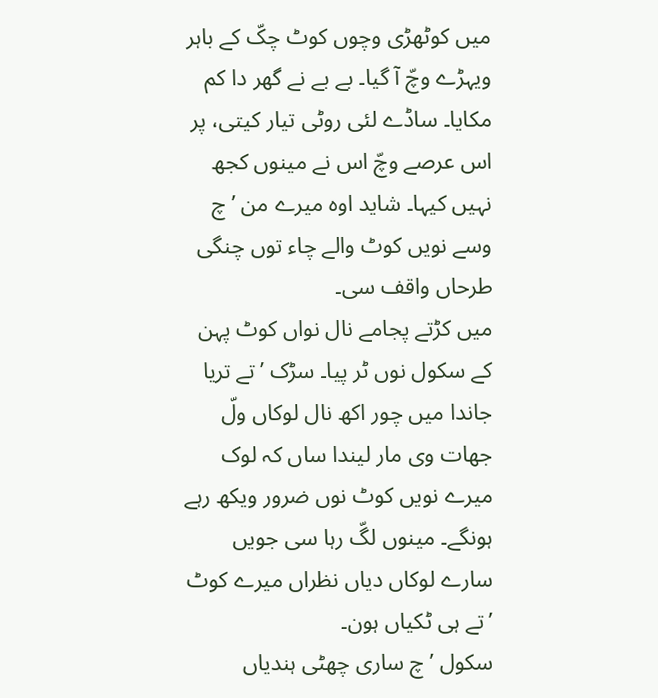میں کوٹھڑی وچوں کوٹ چکّ کے باہر ویہڑے وچّ آ گیا۔ بے بے نے گھر دا کم مکایا۔ ساڈے لئی روٹی تیار کیتی، پر اس عرصے وچّ اس نے مینوں کجھ نہیں کیہا۔ شاید اوہ میرے من ’چ وسے نویں کوٹ والے چاء توں چنگی طرحاں واقف سی۔
میں کڑتے پجامے نال نواں کوٹ پہن کے سکول نوں ٹر پیا۔ سڑک ’تے تریا جاندا میں چور اکھ نال لوکاں ولّ جھات وی مار لیندا ساں کہ لوک میرے نویں کوٹ نوں ضرور ویکھ رہے ہونگے۔ مینوں لگّ رہا سی جویں سارے لوکاں دیاں نظراں میرے کوٹ ’تے ہی ٹکیاں ہون۔
سکول ’چ ساری چھٹی ہندیاں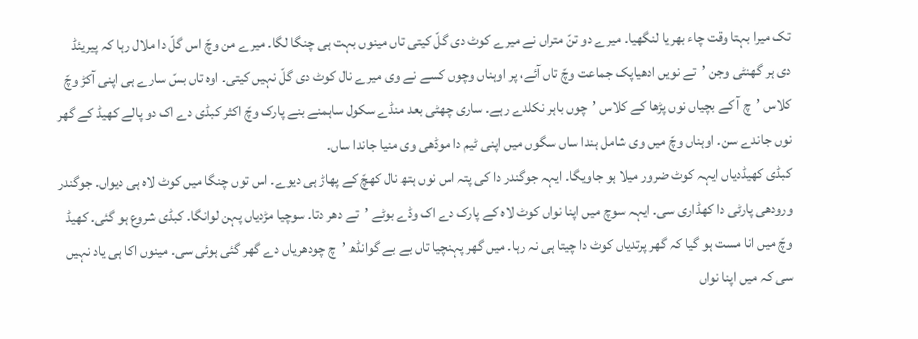تک میرا بہتا وقت چاء بھریا لنگھیا۔ میرے دو تنّ متراں نے میرے کوٹ دی گلّ کیتی تاں مینوں بہت ہی چنگا لگا۔ میرے من وچّ اس گلّ دا ملال رہا کہ پیریئڈ دی ہر گھنٹی وجن ’تے نویں ادھیاپک جماعت وچّ تاں آئے، پر اوہناں وچوں کسے نے وی میرے نال کوٹ دی گلّ نہیں کیتی۔ اوہ تاں بسّ سارے ہی اپنی آکڑ وچّ کلاس ’چ آ کے بچیاں نوں پڑھا کے کلاس ’چوں باہر نکلدے رہے۔ ساری چھٹی بعد منڈے سکول ساہمنے بنے پارک وچّ اکثر کبڈی دے اک دو پالے کھیڈ کے گھر نوں جاندے سن۔ اوہناں وچّ میں وی شامل ہندا ساں سگوں میں اپنی ٹیم دا موڈھی وی منیا جاندا ساں۔
کبڈی کھیڈدیاں ایہہ کوٹ ضرور میلا ہو جاویگا۔ ایہہ جوگندر دا کی پتہ اس نوں ہتھ نال کھچّ کے پھاڑ ہی دیوے۔ اس توں چنگا میں کوٹ لاہ ہی دیواں۔ جوگندر ورودھی پارٹی دا کھڈاری سی۔ ایہہ سوچ میں اپنا نواں کوٹ لاہ کے پارک دے اک وڈے بوٹے ’تے دھر دتا۔ سوچیا مڑدیاں پہن لوانگا۔ کبڈی شروع ہو گئی۔ کھیڈ وچّ میں انا مست ہو گیا کہ گھر پرتدیاں کوٹ دا چیتا ہی نہ رہا۔ میں گھر پہنچیا تاں بے بے گوانڈھ ’چ چودھریاں دے گھر گئی ہوئی سی۔ مینوں اکا ہی یاد نہیں سی کہ میں اپنا نواں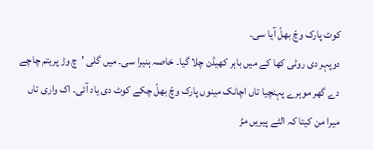کوٹ پارک وچّ بھلّ آیا سی۔
دوپہر دی روٹی کھا کے میں باہر کھیڈن چلا گیا۔ خاصہ ہنیرا سی۔ میں گلی ’چ وڑ پریتم چاچے دے گھر موہرے پہنچیا تاں اچانک مینوں پارک وچّ بھلّ چکے کوٹ دی یاد آئی۔ اک واری تاں میرا من کیتا کہ الٹے پیریں مڑ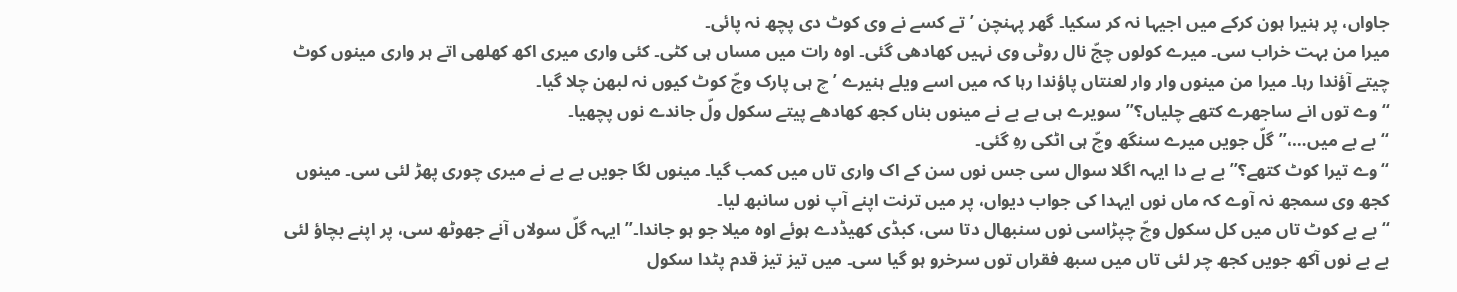جاواں، پر ہنیرا ہون کرکے میں اجیہا نہ کر سکیا۔ گھر پہنچن ’تے کسے نے وی کوٹ دی پچھ نہ پائی۔
میرا من بہت خراب سی۔ میرے کولوں چجّ نال روٹی وی نہیں کھادھی گئی۔ اوہ رات میں مساں ہی کٹی۔ کئی واری میری اکھ کھلھی اتے ہر واری مینوں کوٹ چیتے آؤندا رہا۔ میرا من مینوں وار وار لعنتاں پاؤندا رہا کہ میں اسے ویلے ہنیرے ’چ ہی پارک وچّ کوٹ کیوں نہ لبھن چلا گیا۔
‘‘وے توں انے ساجھرے کتھے چلیاں؟’’ سویرے ہی بے بے نے مینوں بناں کجھ کھادھے پیتے سکول ولّ جاندے نوں پچھیا۔
‘‘بے بے میں…،’’ گلّ جویں میرے سنگھ وچّ ہی اٹکی رہِ گئی۔
‘‘وے تیرا کوٹ کتھے؟’’ بے بے دا ایہہ اگلا سوال سی جس نوں سن کے اک واری تاں میں کمب گیا۔ مینوں لگا جویں بے بے نے میری چوری پھڑ لئی سی۔ مینوں کجھ وی سمجھ نہ آوے کہ ماں نوں ایہدا کی جواب دیواں، پر میں ترنت اپنے آپ نوں سانبھ لیا۔
‘‘بے بے کوٹ تاں میں کل سکول وچّ چپڑاسی نوں سنبھال دتا سی، کبڈی کھیڈدے ہوئے اوہ میلا جو ہو جاندا۔’’ ایہہ گلّ سولاں آنے جھوٹھ سی، پر اپنے بچاؤ لئی بے بے نوں آکھ جویں کجھ چر لئی تاں میں سبھ فقراں توں سرخرو ہو گیا سی۔ میں تیز تیز قدم پٹدا سکول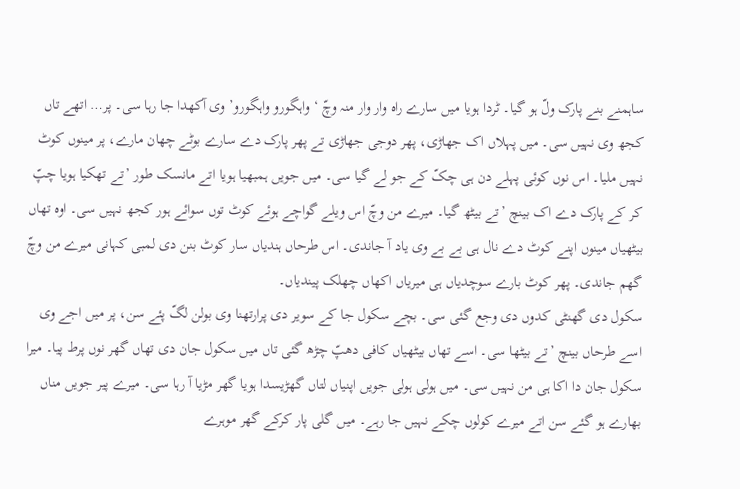ساہمنے بنے پارک ولّ ہو گیا۔ ٹردا ہویا میں سارے راہ وار وار منہ وچّ ‘واہگورو واہگورو’ وی آکھدا جا رہا سی۔ پر… اتھے تاں کجھ وی نہیں سی۔ میں پہلاں اک جھاڑی، پھر دوجی جھاڑی تے پھر پارک دے سارے بوٹے چھان مارے، پر مینوں کوٹ نہیں ملیا۔ اس نوں کوئی پہلے دن ہی چکّ کے جو لے گیا سی۔ میں جویں ہمبھیا ہویا اتے مانسک طور ’تے تھکیا ہویا چپّ کر کے پارک دے اک بینچ ’تے بیٹھ گیا۔ میرے من وچّ اس ویلے گواچے ہوئے کوٹ توں سوائے ہور کجھ نہیں سی۔ اوہ تھاں بیٹھیاں مینوں اپنے کوٹ دے نال ہی بے بے وی یاد آ جاندی۔ اس طرحاں ہندیاں سار کوٹ بنن دی لمبی کہانی میرے من وچّ گھم جاندی۔ پھر کوٹ بارے سوچدیاں ہی میریاں اکھاں چھلک پیندیاں۔
سکول دی گھنٹی کدوں دی وجع گئی سی۔ بچے سکول جا کے سویر دی پرارتھنا وی بولن لگّ پئے سن، پر میں اجے وی اسے طرحاں بینچ ’تے بیٹھا سی۔ اسے تھاں بیٹھیاں کافی دھپّ چڑھ گئی تاں میں سکول جان دی تھاں گھر نوں پرط پیا۔ میرا سکول جان دا اکا ہی من نہیں سی۔ میں ہولی ہولی جویں اپنیاں لتاں گھڑیسدا ہویا گھر مڑیا آ رہا سی۔ میرے پیر جویں مناں بھارے ہو گئے سن اتے میرے کولوں چکے نہیں جا رہے۔ میں گلی پار کرکے گھر موہرے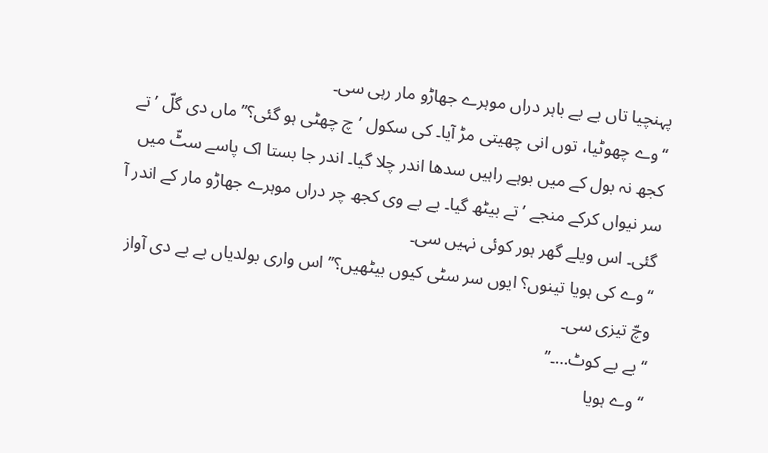پہنچیا تاں بے بے باہر دراں موہرے جھاڑو مار رہی سی۔
‘‘وے چھوٹیا، توں انی چھیتی مڑ آیا۔ کی سکول ’چ چھٹی ہو گئی؟’’ ماں دی گلّ ’تے کجھ نہ بول کے میں بوہے راہیں سدھا اندر چلا گیا۔ اندر جا بستا اک پاسے سٹّ میں سر نیواں کرکے منجے ’تے بیٹھ گیا۔ بے بے وی کجھ چر دراں موہرے جھاڑو مار کے اندر آ گئی۔ اس ویلے گھر ہور کوئی نہیں سی۔
‘‘وے کی ہویا تینوں؟ ایوں سر سٹی کیوں بیٹھیں؟’’ اس واری بولدیاں بے بے دی آواز وچّ تیزی سی۔
‘‘بے بے کوٹ…۔’’
‘‘وے ہویا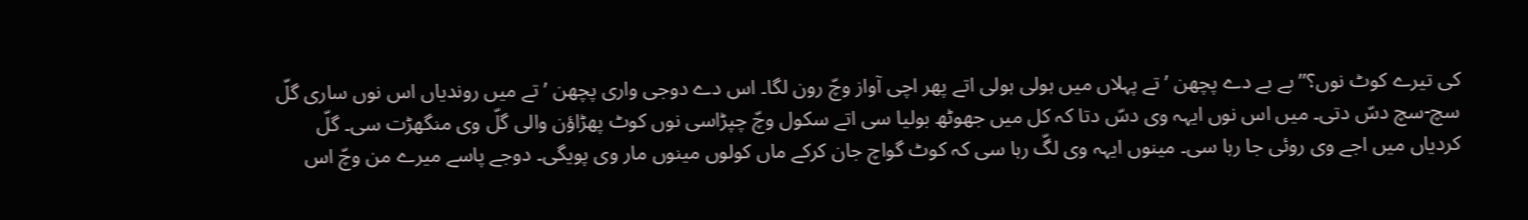کی تیرے کوٹ نوں؟’’ بے بے دے پچھن ’تے پہلاں میں ہولی ہولی اتے پھر اچی آواز وچّ رون لگا۔ اس دے دوجی واری پچھن ’تے میں روندیاں اس نوں ساری گلّ سچ-سچ دسّ دتی۔ میں اس نوں ایہہ وی دسّ دتا کہ کل میں جھوٹھ بولیا سی اتے سکول وچّ چپڑاسی نوں کوٹ پھڑاؤن والی گلّ وی منگھڑت سی۔ گلّ کردیاں میں اجے وی روئی جا رہا سی۔ مینوں ایہہ وی لگّ رہا سی کہ کوٹ گواچ جان کرکے ماں کولوں مینوں مار وی پویگی۔ دوجے پاسے میرے من وچّ اس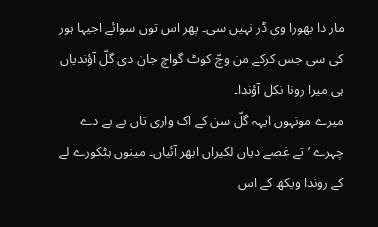مار دا بھورا وی ڈر نہیں سی۔ پھر اس توں سوائے اجیہا ہور کی سی جس کرکے من وچّ کوٹ گواچ جان دی گلّ آؤندیاں ہی میرا رونا نکل آؤندا۔
میرے مونہوں ایہہ گلّ سن کے اک واری تاں بے بے دے چہرے ’تے غصے دیاں لکیراں ابھر آئیاں۔ مینوں ہٹکورے لے کے روندا ویکھ کے اس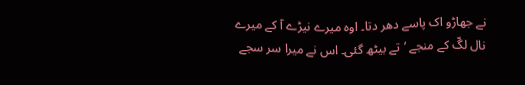نے جھاڑو اک پاسے دھر دتا۔ اوہ میرے نیڑے آ کے میرے نال لگّ کے منجے ’تے بیٹھ گئی۔ اس نے میرا سر سجے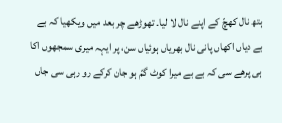ہتھ نال کھچّ کے اپنے نال لا لیا۔ تھوڑھے چر بعد میں ویکھیا کہ بے بے دیاں اکھاں پانی نال بھریاں ہوئیاں سن، پر ایہہ میری سمجھوں اکا ہی پرھے سی کہ بے بے میرا کوٹ گمّ ہو جان کرکے رو رہی سی جاں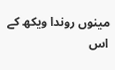مینوں روندا ویکھ کے اس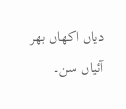دیاں اکھاں بھر آئیاں سن۔